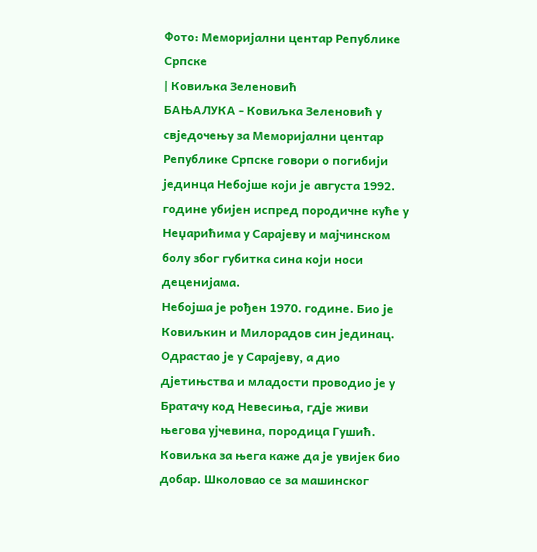Фото: Меморијални центар Републике Српске
| Ковиљка Зеленовић
БАЊАЛУКА - Ковиљка Зеленовић у свједочењу за Меморијални центар Републике Српске говори о погибији јединца Небојше који је августа 1992. године убијен испред породичне куће у Неџарићима у Сарајеву и мајчинском болу због губитка сина који носи деценијама.
Небојша је рођен 1970. године. Био је Ковиљкин и Милорадов син јединац. Одрастао је у Сарајеву, а дио дјетињства и младости проводио је у Братaчу код Невесиња, гдје живи његова ујчевина, породица Гушић.
Ковиљка за њега каже да је увијек био добар. Школовао се за машинског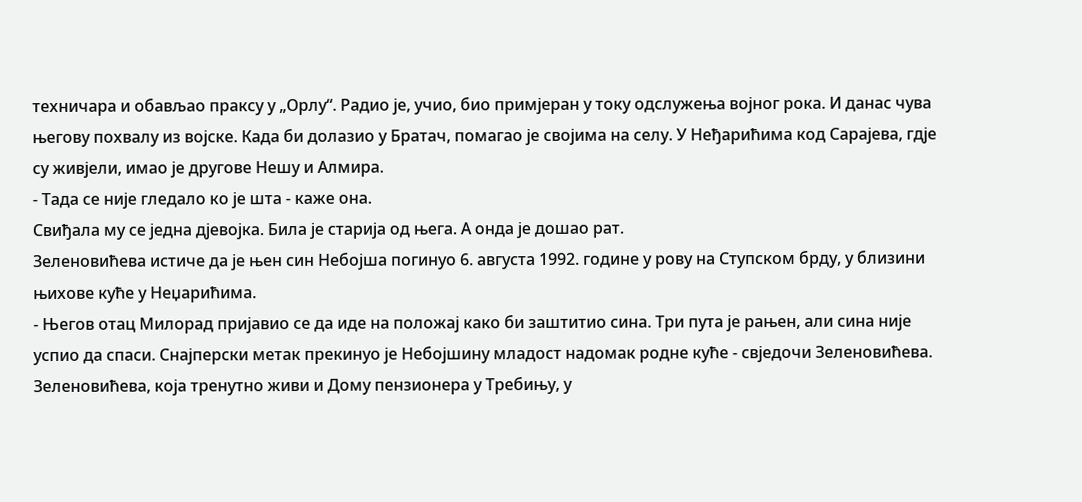техничара и обављао праксу у „Орлу“. Радио је, учио, био примјеран у току одслужења војног рока. И данас чува његову похвалу из војске. Када би долазио у Братач, помагао је својима на селу. У Неђарићима код Сарајева, гдје су живјели, имао је другове Нешу и Алмира.
- Тада се није гледало ко је шта - каже она.
Свиђала му се једна дјевојка. Била је старија од њега. А онда је дошао рат.
Зеленовићева истиче да је њен син Небојша погинуо 6. августа 1992. године у рову на Ступском брду, у близини њихове куће у Неџарићима.
- Његов отац Милорад пријавио се да иде на положај како би заштитио сина. Три пута је рањен, али сина није успио да спаси. Снајперски метак прекинуо је Небојшину младост надомак родне куће - свједочи Зеленовићева.
Зеленовићева, која тренутно живи и Дому пензионера у Требињу, у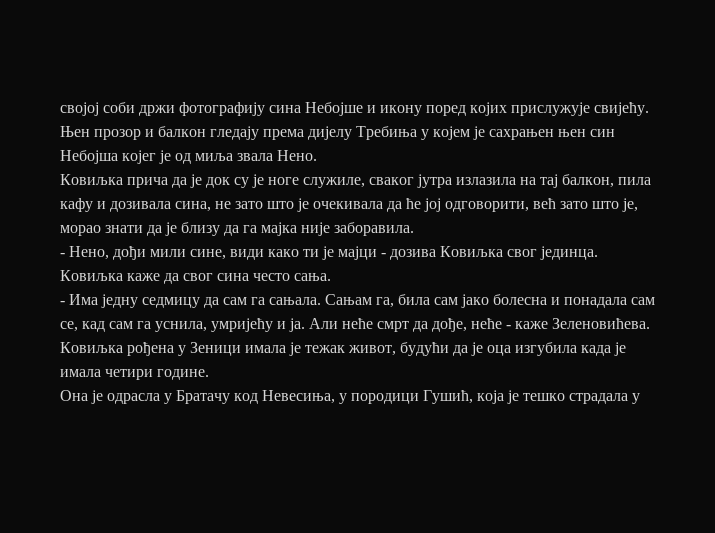својој соби држи фотографију сина Небојше и икону поред којих прислужује свијећу.
Њен прозор и балкон гледају према дијелу Требиња у којем је сахрањен њен син Небојша којег је од миља звала Нено.
Ковиљка прича да је док су је ноге служиле, сваког јутра излазила на тај балкон, пила кафу и дозивала сина, не зато што је очекивала да ће јој одговорити, већ зато што је, морао знати да је близу да га мајка није заборавила.
- Нено, дођи мили сине, види како ти је мајци - дозива Ковиљка свог јединца.
Ковиљка каже да свог сина често сања.
- Има једну седмицу да сам га сањала. Сањам га, била сам јако болесна и понадала сам се, кад сам га уснила, умријећу и ја. Али неће смрт да дође, неће - каже Зеленовићева.
Ковиљка рођена у Зеници имала је тежак живот, будући да је оца изгубила када је имала четири године.
Она је одрасла у Братачу код Невесиња, у породици Гушић, која је тешко страдала у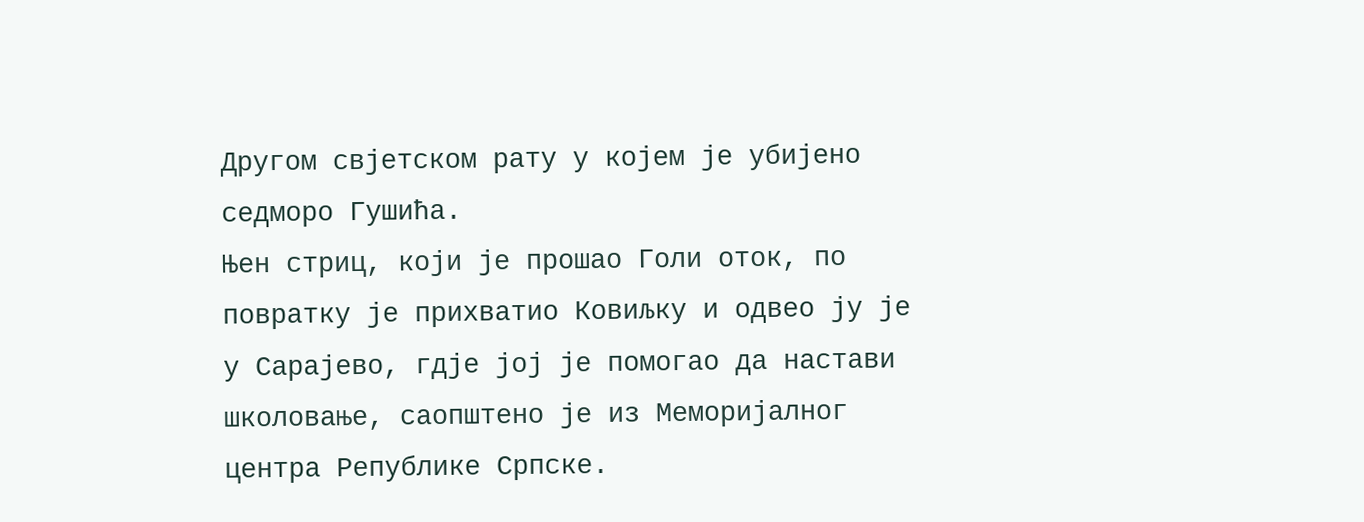Другом свјетском рату у којем је убијено седморо Гушића.
Њен стриц, који је прошао Голи оток, по повратку је прихватио Ковиљку и одвео ју је у Сарајево, гдје јој је помогао да настави школовање, саопштено је из Меморијалног центра Републике Српске.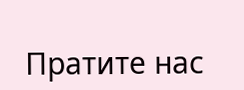Пратите нас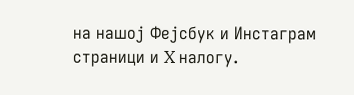на нашој Фејсбук и Инстаграм страници и X налогу.